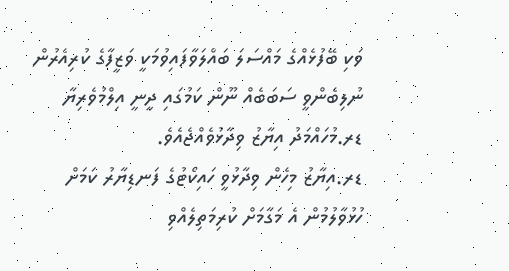ވަކި ބޭފުޅެއްގެ މައްސަލަ ބައްލަވާފައިވުމަކީ ވަޒީފާގެ ކުރިއެރުން ނުލިބެންވީ ސަބަބެއް ނޫން ކަމުގައި ދީނީ އިލްމުވެރިޔާ ޑރ.މުހައްމަދު އިޔާޒު ވިދާޅުވެއްޖެއެވެ.
ޑރ.އިޔާޒު މިހެން ވިދާޅުވީ ހައިކޯޓުގެ ފަނޑިޔާރު ކަމަށް ހުޅުވާލުމުން އެ މަގާމަށް ކުރިމަތިލެއްވި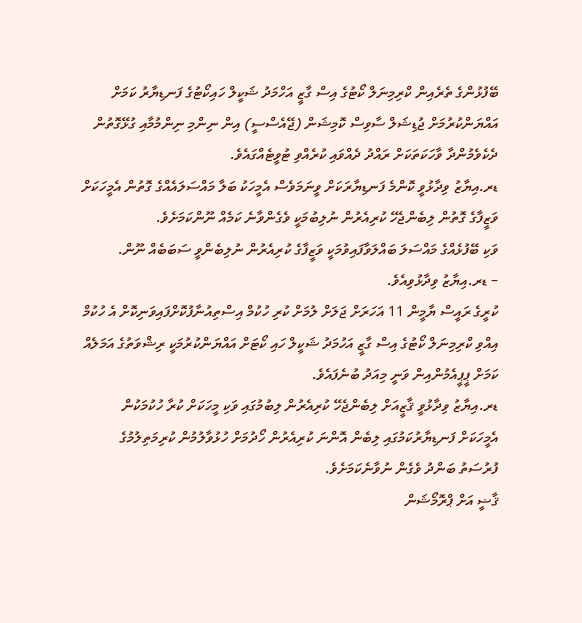ބޭފުޅުންގެ ތެރެއިން ކްރިމިނަލް ކޯޓުގެ އިސް ގާޒީ އަހްމަދު ޝަކީލް ހައިކޯޓުގެ ފަނޑިޔާރު ކަމަށް އައްޔަންކުރުމަށް ޖުޑިޝަލް ސާވިސް ކޮމިޝަން (ޖޭއެސްސީ) އިން ނިންމި ނިންމުމާއި ގުޅޭގޮތުން ދެކެވެމުންދާ ވާހަކަތަކަށް ރައްދު ދެއްވައި ކުރެއްވި ޓުވީޓެއްގައެވެ.
ޑރ.އިޔާޒު ވިދާޅުވީ ކޮންމެ ފަނޑިޔާރަކަށް ވީނަމަވެސް އެމީހަކު ބަލާ މައްސަލައެއްގެ ގޮތުން އެމީހަކަށް ވަޒީފާގެ ގޮތުން ލިބެންޖެހޭ ކުރިއެރުން ނުލިބުމަކީ ވެގެންވާނެ ކަމެއް ނޫންކަމަށެވެ.
ވަކި ބޭފުޅެއްގެ މައްސަލަ ބައްލަވާފައިވުމަކީ ވަޒީފާގެ ކުރިއެރުން ނުލިބެންވީ ސަބަބެއް ނޫން.
– ޑރ.އިޔާޒު ވިދާޅުވިއެވެ.
ކުރީގެ ރައީސް ޔާމީން 11 އަހަރަށް ޖަލަށް ލުމަށް ކުރި ހުކުމް އިސްތިއުނާފުކޮށްފައިވަނިކޮށް އެ ހުކުމް އިއްވި ކްރިމިނަލް ކޯޓުގެ އިސް ގާޒީ އަހުމަދު ޝަކީލް ހައި ކޯޓަށް އައްޔަންކުރުމަކީ ރިޝްވަތުގެ އަމަލެއް ކަމަށް ޕީޕީއެމުންއިން ވަނީ މިއަދު ބުނެފައެވެ.
ޑރ.އިޔާޒު ވިދާޅުވީ ޤާޒީއަށް ލިބެންޖެހޭ ކުރިއެރުން ލިބުމުގައި ވަކި މީހަކަށް ކުރާ ހުކުމަކުން އެމީހަކަށް ފަނޑިޔާރުކަމުގައި ލިބެން އޮންނަ ކުރިއެރުން ހޯދުމަށް ހުޅުވާލުމުން ކުރިމަތިލުމުގެ ފުރުސަތު ބަންދު ވެގެން ނުވާނެކަމަށެވެ.
ޤާޟީ އަށް ޕްރޮމޯޝަން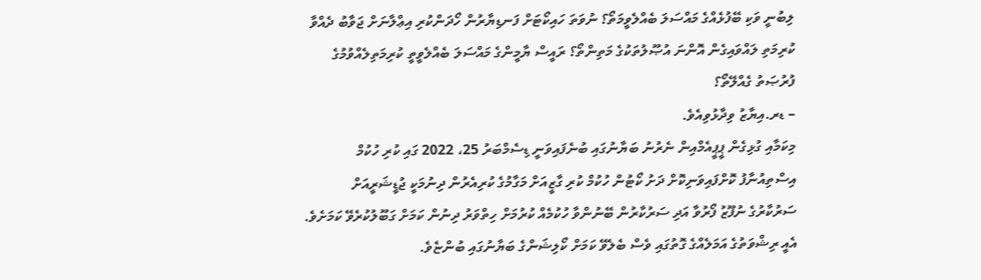ލިބުނީ ވަކި ބޭފުޅެއްގެ މައްސަލަ ބެއްލެވީމަތޯ؟ ނުވަތަ ހައިކޯޓަށް ފަނޑިޔާރުން ހޯދަންކުރި އިޢްލާނަށް ޖަވާބު ދެއްވާ ކުރިމަތި ލައްވައިގެން އޮންނަ އުޞޫލުތަކުގެ މަތިންތޯ؟ ރައީސް ޔާމީންގެ މައްސަލަ ބެއްލެވީތީ ކުރިމަތިލެއްވުމުގެ ފުރުޞަތު ގެއްލޭތޯ؟
– ޑރ.އިޔާޒު ވިދާޅުވިއެވެ.
މިކަމާއި ގުޅިގެން ޕީޕީއެމްއިން ނެރުނު ބަޔާނުގައި ބުނެފައިވަނީ ޑިސެމްބަރު 25، 2022 ގައި ކުރި ހުކުމް އިސްތިއުނާފު ކޮށްފައިވަނިކޮށް ދަށު ކޯޓުން ހުކުމް ކުރި ގާޒީއަށް މަގާމުގެ ކުރިއެރުން ދިނުމަކީ ޖުޑީޝަރީއަށް ސަރުކާރުގެ ނުފޫޒު ފޯރުވާ އަދި ސަރުކާރުން ބޭނުންވާ ހުކުމެއް ކުރުމަށް ހިތްވަރު ދިނުން ކަމަށް ގަބޫލުކުރެވޭ ކަމަށެވެ. އެއީ ރިޝްވަތުގެ އަމަލެއްގެ ގޮތުގައި ވެސް ބެލެވޭ ކަމަށް ކޯލިޝަންގެ ބަޔާނުގައި ބުންޏެވެ.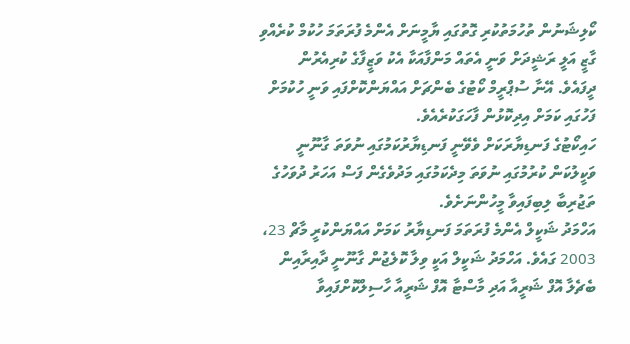ކޯލިޝަނުން ތުހުމަތުކުރި ގޮތުގައި ޔާމީނަށް އެންމެ ފުރަތަމަ ހުކުމް ކުރެއްވި ގާޒީ އަލީ ރަޝީދަށް ވަނީ އެތައް މަންފާއަކާ އެކު ވަޒީފާގެ ކުރިއެރުން ދީފައެވެ. އޭނާ ސުޕްރީމް ކޯޓުގެ ބެންޗަށް އައްޔަންކޮށްފައި ވަނީ ހުކުމަށް ފަހުގައި ކަމަށް އިދިކޮޅުން ފާހަގަކުރެއެވެ.
ހައިކޯޓުގެ ފަނޑިޔާރަކަށް ވެވޭނީ ފަނޑިޔާރުކަމުގައި ނުވަތަ ގާނޫނީ ވަކީލުކަން ކުރުމުގައި ނުވަތަ މިދެކަމުގައި މަދުވެގެން ފަސް އަހަރު ދުވަހުގެ ތަޖުރިބާ ލިބިފައިވާ މީހުންނަށެވެ.
އަހްމަދު ޝަކީލް އެންމެ ފުރަތަމަ ފަނޑިޔާރު ކަމަށް އައްޔަންކުރީ މާޗް 23، 2003 ގައެވެ. އަހްމަދު ޝަކީލް އަކީ ވިލާ ކޮލެޖުން ގާނޫނީ ދާއިރާއިން ބެޗެލާ އޮފް ޝަރީއާ އަދި މާސްޓާ އޮފް ޝަރީއާ ހާސިލްކޮށްފައިވާ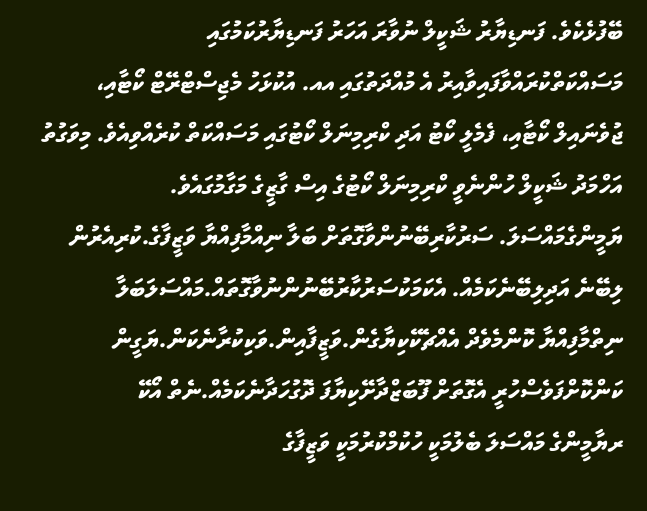ބޭފުޅެކެވެ. ފަނޑިޔާރު ޝަކީލް ނުވާރަ އަހަރު ފަނޑިޔާރުކަމުގައި މަސައްކަތްކުރައްވާފައިވާއިރު އެ މުއްދަތުގައި އއ. އުކުޅަހު މެޖިސްޓްރޭޓް ކޯޓާއި، ޖުވެނައިލް ކޯޓާއި، ފެމެލީ ކޯޓު އަދި ކްރިމިނަލް ކޯޓުގައި މަސައްކަތް ކުރެއްވިއެވެ. މިވަގުތު އަހްމަދު ޝަކީލް ހުންނެވީ ކްރިމިނަލް ކޯޓުގެ އިސް ގާޒީގެ މަގާމުގައެވެ.
ޔަމީންގެމައްސަލަ. ސަރުކާރިބޭނުންވާގޮތަށް ބަލާ ނިއްމާފިއްޔާ ވަޒީފާގެ.ކުރިއެރުން ލިބޭނެ އަދިލިބޭނެކަމެއް. އެކަމަކުސަރުކާރުބޭނުންނުވާގޮތައް.މައްސަލަބަލާ ނިތްމާފިއްޔާ ކޮންމެވެދް އެއްޗެކޭކިޔާގެން.ވަޒީފާއިން.ވަކިކުރާނެކަން.ޔަގީން ކަންކޮށްފަވެސްހުރީ އެގޮތަށް ފޫބަޒްދާށޭކިޔާފަ ދޮގުހަދާނެކަމެއް.ނެތް އޯކޭ
ރޔާމީންގެ މައްސަލަ ބެލުމަކީ ހުކުމްކުރުމަކީ ވަޒީފާގެ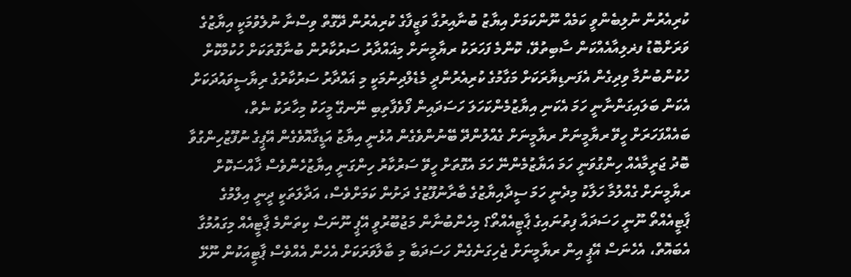ކުރިއެރުން ނުލިބެންވީ ކަމެއް ނޫންކަމަށް އިޔާޒު ބުނާއިރުގާ ވަޒީފާގެ ކުރިއެރުން ދޭގޮތް ވިސްނާ ނުލެވުމަކީ އިޔާޒުގެ ވަރަށްބޮޑު ފޜލިއާއެއްކަން ސާބިތުވޭ، ކޮންމެ ފަހަރަކު ރޔާމީނަށް މިޣައްދާރު ސަރުކާރުން ބުނާގޮތަކަށް ހުކުމްކޮށް ހުކުންބުނުމާ ވިދިގެން އެފަނޑިޔާރަކަށް މަގާމުގެ ކުރިއެރުންދީ މެޑެލްދިނުމަކީ މި ޣައްދާރު ސަރުކާރުގެ ރިޔާސީވައުދަކަށް އެކަން ބަލައިގަންނާނީ ހަމަ އެކަނި އިޔާޒުމެންކަހަލަ ހަސަދައިން ފޯވެފާތިބި ނޭނގޭ މީހަކު މިހާރަކު ނެތް،
ބައެއްފަހަރަށް ހީވޭ ރޔާމީނަށް ރޔާމީނަށް ގެއްލުންދޭ ބޭނުންވެގެން އުޅެނީ އިޔާޒު އަޑީގާއޮވެގެން އޭޕީގެ ނުފޫޒުހިންގުވާ ބޮދު ޖަރީމާއެއް ހިންގުވަނީ ހަމަ އަޔާޒުމެންނޭ ހަމަ އެގޮތަށް ހީވޭ ސަރުކާރު ހިންގަނީ އިޔާޒުހެންވެސް ޚާއްސަކޮށް ރޔާމީނަށް ގެއްލުމާ ހަލާކު މިދެނީ ހަމަ ސީދާއިޔާޒުގެ ބާރާނުފޫޒުގެ ދަށުން ކަމަށްވެސް، އަދާލަތަކީ ދީނީ އިލްމުގެ ޕާޓީއެއްތޯ ނޫނީ ހަސަދައާ ފިތުނައިގެ ޕާޓީއެއްތޯ؟ މިހެންބުނާން މަޖުބޫރުވީ އޭޕީ ނޫނަސް ކިތަންމެ ޕާޓީއެއް މިގައުމުގާ އެބައޮތް، އެހެނަސް އޭޕީ އިން ރޔާމީނަށް ޖެހިގަނެގެން ހަސަދަބާ މި ބާލާވަރަކަށް އެހެން އެއްވެސް ޕާޓީއަކުން ނޫޅޭ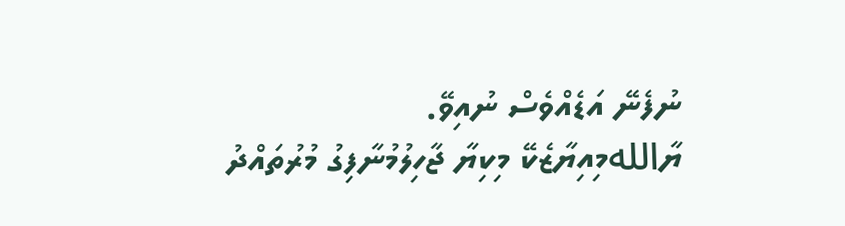ނުފެނޭ އަޑެއްވެސް ނުއިވޭ.
ޔާاللهމިއިޔާޒެކޭ މިކިޔާ ޖާހިލުމުނާފިގު މުރުތައްދު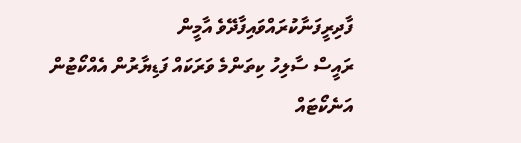ފާދިރީފަނާކުރައްވައިފާދޭވެ އާމީން
ރައީސް ސާލިހު ކިތަންމެ ވަރަކައް ފަޑިޔާރުން އެއްކޯޓުން
އަނެކޯޓައް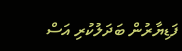ފަޑިޔާރުން ބަދަލުކުރި އަސް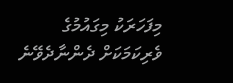މިފަހަރަކު މިގައުމުގެ
ވެރިކަމަކަށް ދެންނާދެވޭނެ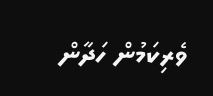ވެރިކަމުން ހަދާން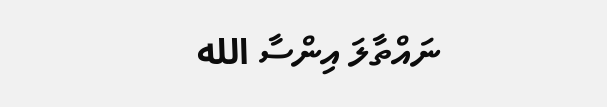ނައްތާލަ އިންސާ الله